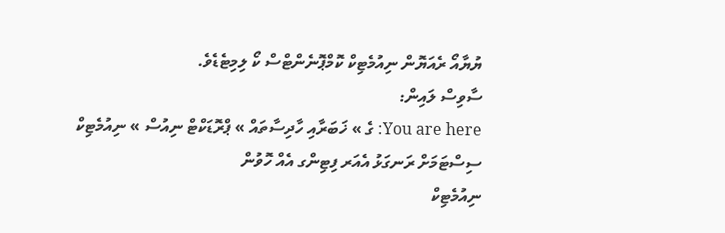ޔުޔާއޯ ރެއަޔޮން ނިއުމެޓިކް ކޮމްޕޮނެންޓްސް ކޯ ލިމިޓެޑެވެ.
ސާވިސް ލައިން:
You are here: ގެ » ޚަބަރާއި ހާދިސާތައް » ޕްރޮޑަކްޓް ނިއުސް » ނިއުމެޓިކް ސިސްޓަމަށް ރަނގަޅު އެއަރ ފިޓިންގ އެއް ހޮވުން
ނިއުމެޓިކް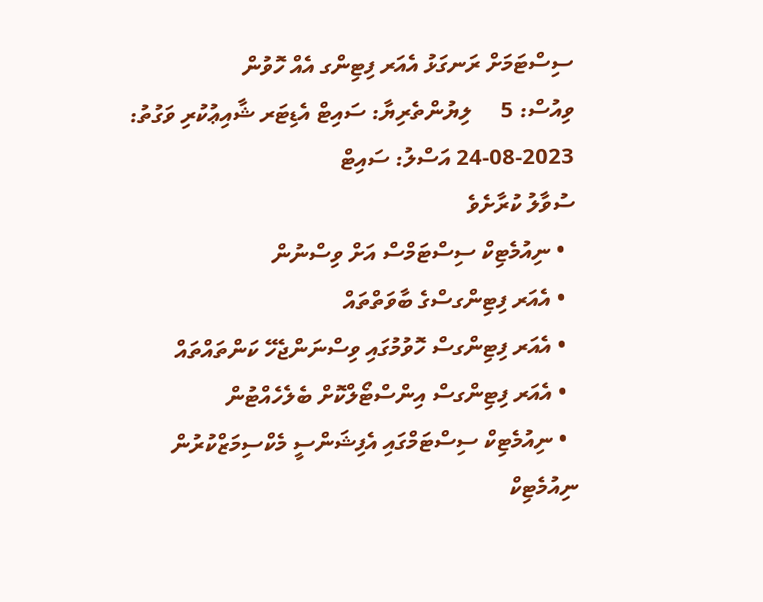ސިސްޓަމަށް ރަނގަޅު އެއަރ ފިޓިންގ އެއް ހޮވުން
ވިއުސް: 5     ލިޔުންތެރިޔާ: ސައިޓް އެޑިޓަރ ޝާއިޢުކުރި ވަގުތު: 2023-08-24 އަސްލު: ސައިޓް
ސުވާލު ކުރާށެވެ
  • ނިއުމެޓިކް ސިސްޓަމްސް އަށް ވިސްނުން
  • އެއަރ ފިޓިންގސްގެ ބާވަތްތައް
  • އެއަރ ފިޓިންގސް ހޮވުމުގައި ވިސްނަންޖެހޭ ކަންތައްތައް
  • އެއަރ ފިޓިންގސް އިންސްޓޯލްކޮށް ބެލެހެއްޓުން
  • ނިއުމެޓިކް ސިސްޓަމްގައި އެފިޝަންސީ މެކްސިމަޒްކުރުން
ނިއުމެޓިކް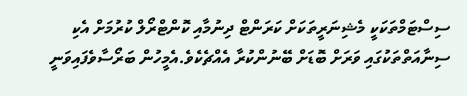ސިސްޓަމްތަކަކީ މެޝިނަރީތަކަށް ކަރަންޓް ދިނުމާއި ކޮންޓްރޯލް ކުރުމަށް އެކި ސިނާއަތްތަކުގައި ވަރަށް ބޮޑަށް ބޭނުންކުރާ އެއްޗެކެވެ.އެމީހުން ބަރޯސާވެފައިވަނީ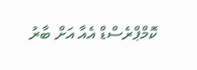ކޮމްޕްރެސްޑް އެއާ އަށް ބާރު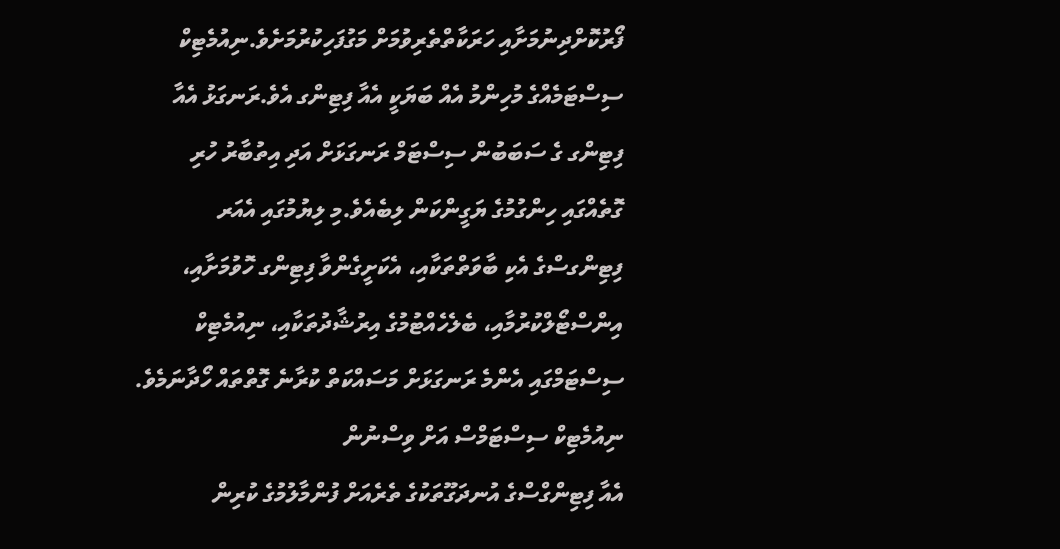ފޯރުކޮށްދިނުމަށާއި ހަރަކާތްތެރިވުމަށް މަގުފަހިކުރުމަށެވެ.ނިއުމެޓިކް ސިސްޓަމެއްގެ މުހިންމު އެއް ބަޔަކީ އެއާ ފިޓިންގ އެވެ.ރަނގަޅު އެއާ ފިޓިންގ ގެ ސަބަބުން ސިސްޓަމް ރަނގަޅަށް އަދި އިތުބާރު ހުރި ގޮތެއްގައި ހިންގުމުގެ ޔަގީންކަން ލިބެއެވެ.މި ލިޔުމުގައި އެއަރ ފިޓިންގސްގެ އެކި ބާވަތްތަކާއި، އެކަށީގެންވާ ފިޓިންގ ހޮވުމަށާއި، އިންސްޓޯލްކުރުމާއި، ބެލެހެއްޓުމުގެ އިރުޝާދުތަކާއި، ނިއުމެޓިކް ސިސްޓަމްގައި އެންމެ ރަނގަޅަށް މަސައްކަތް ކުރާނެ ގޮތްތައް ހޯދާނަމެވެ.
ނިއުމެޓިކް ސިސްޓަމްސް އަށް ވިސްނުން
އެއާ ފިޓިންގްސްގެ އުނދަގޫތަކުގެ ތެރެއަށް ފުންމާލުމުގެ ކުރިން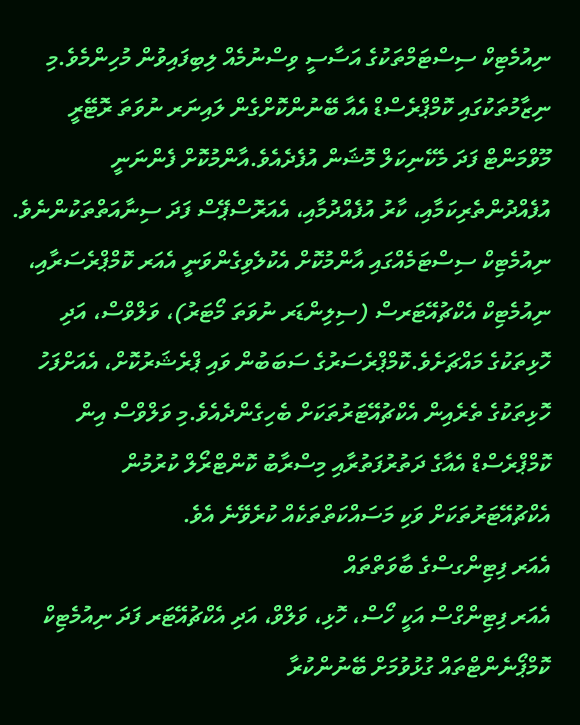ނިއުމެޓިކް ސިސްޓަމްތަކުގެ އަސާސީ ވިސްނުމެއް ލިބިފައިވުން މުހިންމެވެ.މި ނިޒާމުތަކުގައި ކޮމްޕްރެސްޑް އެއާ ބޭނުންކޮށްގެން ލައިނަރ ނުވަތަ ރޮޓޭރީ މޫވްމަންޓް ފަދަ މެކޭނިކަލް މޮޝަން އުފެދެއެވެ.އާންމުކޮށް ފެންނަނީ އުފެއްދުންތެރިކަމާއި، ކާރު އުފެއްދުމާއި، އެއަރޮސްޕޭސް ފަދަ ސިނާއަތްތަކުންނެވެ.
ނިއުމެޓިކް ސިސްޓަމެއްގައި އާންމުކޮށް އެކުލެވިގެންވަނީ އެއަރ ކޮމްޕްރެސަރާއި، ނިއުމެޓިކް އެކްޗުއޭޓަރސް (ސިލިންޑަރ ނުވަތަ މޯޓަރު)، ވަލްވްސް، އަދި ހޮޅިތަކުގެ މައްޗަށެވެ.ކޮމްޕްރެސަރުގެ ސަބަބުން ވައި ޕްރެޝަރުކޮށް، އެއަށްފަހު ހޮޅިތަކުގެ ތެރެއިން އެކްޗުއޭޓަރުތަކަށް ބެހިގެންދެއެވެ.މި ވަލްވްސް އިން ކޮމްޕްރެސްޑް އެއާގެ ދަތުރުފަތުރާއި މިސްރާބު ކޮންޓްރޯލް ކުރުމުން އެކްޗުއޭޓަރުތަކަށް ވަކި މަސައްކަތްތަކެއް ކުރެވޭނެ އެވެ.
އެއަރ ފިޓިންގސްގެ ބާވަތްތައް
އެއަރ ފިޓިންގްސް އަކީ ހޯސް، ހޮޅި، ވަލްވް، އަދި އެކްޗުއޭޓަރ ފަދަ ނިއުމެޓިކް ކޮމްޕޯނެންޓްތައް ގުޅުވުމަށް ބޭނުންކުރާ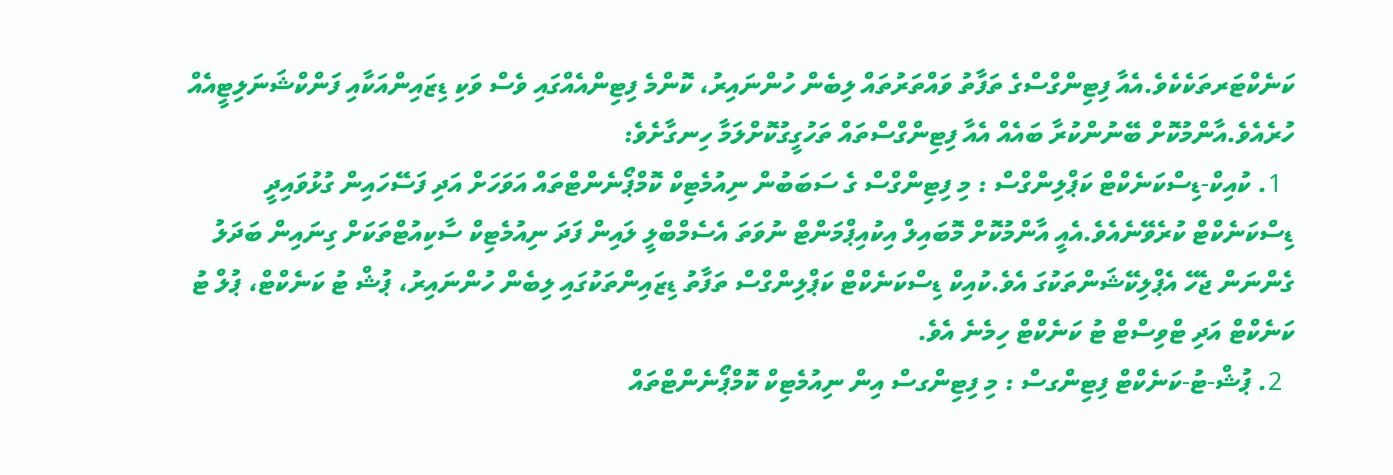ކަނެކްޓަރތަކެކެވެ.އެއާ ފިޓިންގްސްގެ ތަފާތު ވައްތަރުތައް ލިބެން ހުންނައިރު، ކޮންމެ ފިޓިންއެއްގައި ވެސް ވަކި ޑިޒައިންއަކާއި ފަންކްޝަނަލިޓީއެއް ހުރެއެވެ.އާންމުކޮށް ބޭނުންކުރާ ބައެއް އެއާ ފިޓިންގްސްތައް ތަހުގީގުކޮށްލަމާ ހިނގާށެވެ:
  1. ކުއިކް-ޑިސްކަނެކްޓް ކަޕްލިންގްސް : މި ފިޓިންގްސް ގެ ސަބަބުން ނިއުމެޓިކް ކޮމްޕޯނެންޓްތައް އަވަހަށް އަދި ފަސޭހައިން ގުޅުވައިދީ ޑިސްކަނެކްޓް ކުރެވޭނެއެވެ.އެއީ އާންމުކޮށް މޮބައިލް އިކުއިޕްމަންޓް ނުވަތަ އެސެމްބްލީ ލައިން ފަދަ ނިއުމެޓިކް ސާކިއުޓްތަކަށް ގިނައިން ބަދަލު ގެންނަން ޖެހޭ އެޕްލިކޭޝަންތަކުގަ އެވެ.ކުއިކް ޑިސްކަނެކްޓް ކަޕްލިންގްސް ތަފާތު ޑިޒައިންތަކުގައި ލިބެން ހުންނައިރު، ޕުޝް ޓު ކަނެކްޓް، ޕުލް ޓު ކަނެކްޓް އަދި ޓްވިސްޓް ޓު ކަނެކްޓް ހިމެނެ އެވެ.
  2. ޕުޝް-ޓު-ކަނެކްޓް ފިޓިންގސް : މި ފިޓިންގސް އިން ނިއުމެޓިކް ކޮމްޕޯނެންޓްތައް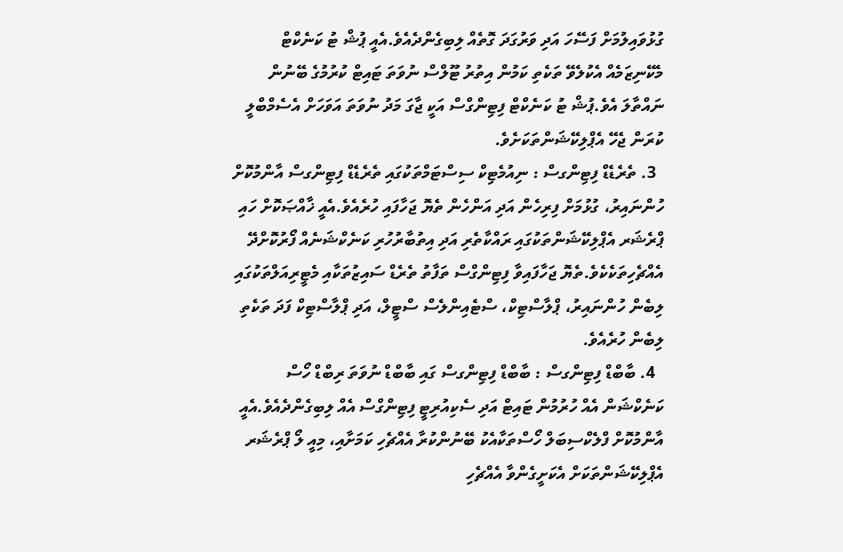ގުޅުވައިލުމަށް ފަސޭހަ އަދި ވަރުގަދަ ގޮތެއް ލިބިގެންދެއެވެ.އެއީ ޕުޝް ޓު ކަނެކްޓް މެކޭނިޒަމެއް އެކުލެވޭ ތަކެތި ކަމުން އިތުރު ޓޫލްސް ނުވަތަ ޓައިޓް ކުރުމުގެ ބޭނުން ނައްތާލަ އެވެ.ޕުޝް ޓު ކަނެކްޓް ފިޓިންގްސް އަކީ ޖާގަ މަދު ނުވަތަ އަވަހަށް އެސެމްބްލީ ކުރަން ޖެހޭ އެޕްލިކޭޝަންތަކަށެވެ.
  3. ތެރެޑެޑް ފިޓިންގސް : ނިއުމެޓިކް ސިސްޓަމްތަކުގައި ތެރެޑެޑް ފިޓިންގސް އާންމުކޮށް ހުންނައިރު، ގުޅުމަށް ފިރިހެން އަދި އަންހެން ތެޔޮ ޖަހާފައި ހުރެއެވެ.އެއީ ޚާއްޞަކޮށް ހައި ޕްރެޝަރ އެޕްލިކޭޝަންތަކުގައި ރައްކާތެރި އަދި އިތުބާރުހުރި ކަނެކްޝަނެއް ފޯރުކޮށްދޭ އެއްޗެހިތަކެކެވެ.ތެޔޮ ޖަހާފައިވާ ފިޓިންގްސް ތަފާތު ތެރެޑް ސައިޒުތަކާއި މެޓީރިއަލްތަކުގައި ލިބެން ހުންނައިރު، ޕްލާސްޓިކް، ސްޓެއިންލެސް ސްޓީލް، އަދި ޕްލާސްޓިކް ފަދަ ތަކެތި ލިބެން ހުރެއެވެ.
  4. ބާބްޑް ފިޓިންގސް : ބާބްޑް ފިޓިންގސް ގައި ބާބްޑް ނުވަތަ ރިބްޑް ހޯސް ކަނެކްޝަން އެއް ހުރުމުން ޓައިޓް އަދި ސެކިއުރިޓީ ފިޓިންގްސް އެއް ލިބިގެންދެއެވެ.އެއީ އާންމުކޮށް ފްލެކްސިބަލް ހޯސްތަކާއެކު ބޭނުންކުރާ އެއްޗެހި ކަމަށާއި، މިއީ ލޯ ޕްރެޝަރ އެޕްލިކޭޝަންތަކަށް އެކަށީގެންވާ އެއްޗެހި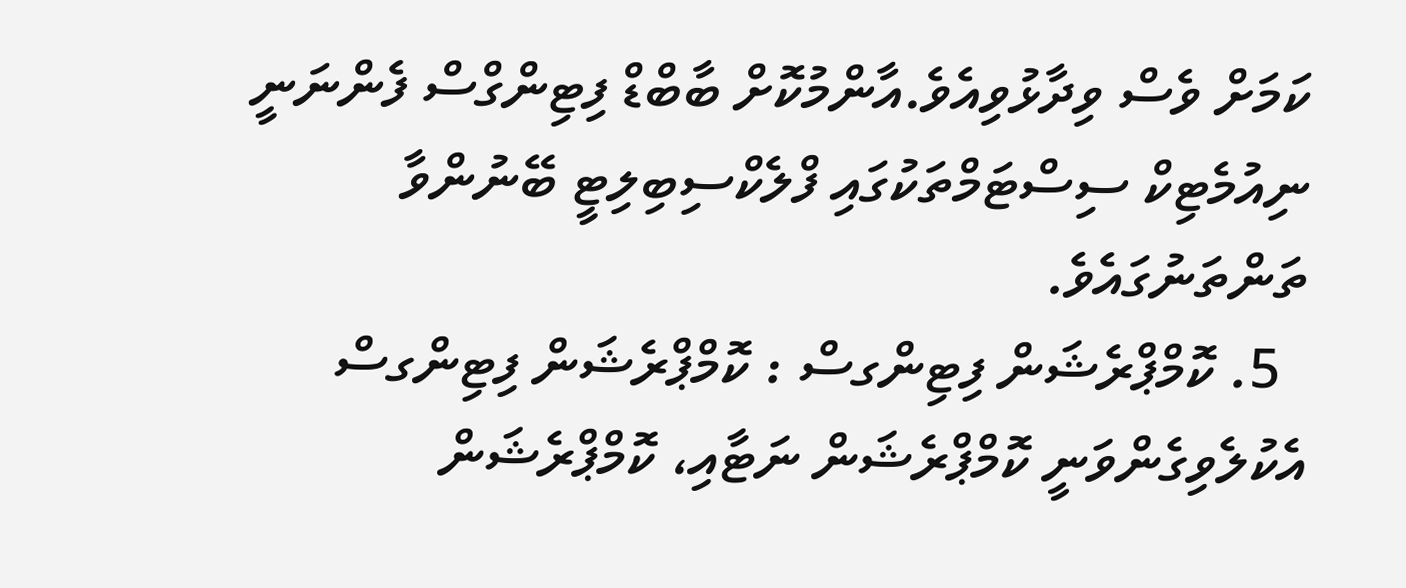ކަމަށް ވެސް ވިދާޅުވިއެވެ.އާންމުކޮށް ބާބްޑް ފިޓިންގްސް ފެންނަނީ ނިއުމެޓިކް ސިސްޓަމްތަކުގައި ފްލެކްސިބިލިޓީ ބޭނުންވާ ތަންތަނުގައެވެ.
  5. ކޮމްޕްރެޝަން ފިޓިންގސް : ކޮމްޕްރެޝަން ފިޓިންގސް އެކުލެވިގެންވަނީ ކޮމްޕްރެޝަން ނަޓާއި، ކޮމްޕްރެޝަން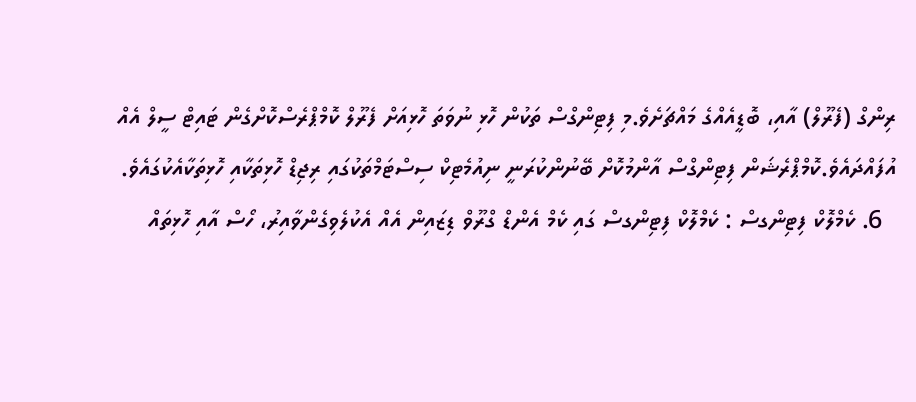ރިންގް (ފެރޫލް) އާއި، ބޮޑީއެއްގެ މައްޗަށެވެ.މި ފިޓިންގްސް ތަކުން ހޮޅި ނުވަތަ ހޮޅިއަށް ފެރޫލް ކޮމްޕްރެސްކޮށްގެން ޓައިޓް ސީލް އެއް އުފައްދައެވެ.ކޮމްޕްރެޝަން ފިޓިންގްސް އާންމުކޮށް ބޭނުންކުރަނީ ނިއުމެޓިކް ސިސްޓަމްތަކުގައި ރިޖިޑް ހޮޅިތަކާއި ހޮޅިތަކާއެކުގައެވެ.
  6. ކެމްލޮކް ފިޓިންގސް : ކެމްލޮކް ފިޓިންގސް ގައި ކެމް އެންޑް ގްރޫވް ޑިޒައިން އެއް އެކުލެވިގެންވާއިރު، ހޯސް އާއި ހޮޅިތައް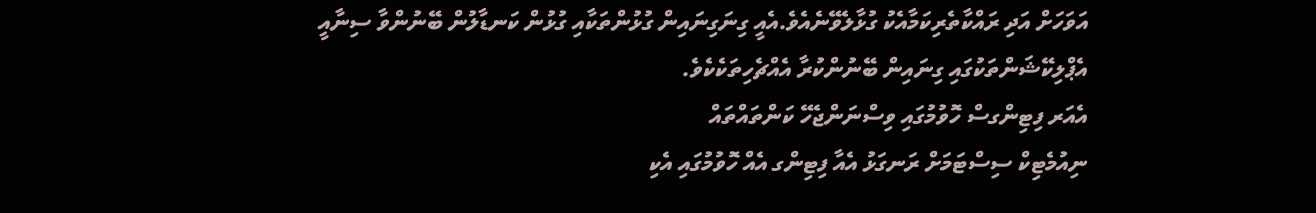އަވަހަށް އަދި ރައްކާތެރިކަމާއެކު ގުޅާލެވޭނެއެވެ.އެއީ ގިނަގިނައިން ގުޅުންތަކާއި ގުޅުން ކަނޑާލުން ބޭނުންވާ ސިނާއީ އެޕްލިކޭޝަންތަކުގައި ގިނައިން ބޭނުންކުރާ އެއްޗެހިތަކެކެވެ.
އެއަރ ފިޓިންގސް ހޮވުމުގައި ވިސްނަންޖެހޭ ކަންތައްތައް
ނިއުމެޓިކް ސިސްޓަމަށް ރަނގަޅު އެއާ ފިޓިންގ އެއް ހޮވުމުގައި އެކި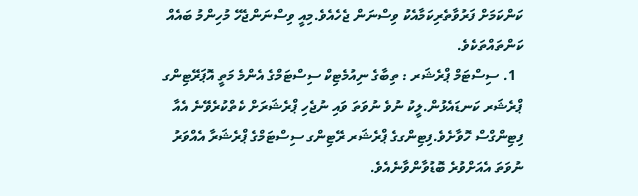ކަންކަމަށް ފަރުވާތެރިކަމާއެކު ވިސްނަން ޖެހެއެވެ.މިއީ ވިސްނަންޖެހޭ މުހިންމު ބައެއް ކަންތައްތަކެވެ.
  1. ސިސްޓަމް ޕްރެޝަރ : ތިބާގެ ނިއުމެޓިކް ސިސްޓަމްގެ އެންމެ މަތީ އޮޕަރޭޓިންގ ޕްރެޝަރ ކަނޑައެޅުން.ލީކު ނުވެ ނުވަތަ ވައި ނުޖެހި ޕްރެޝަރަށް ކެތްކުރެވޭނެ އެއާ ފިޓިންގްސް ހޮވާށެވެ.ފިޓިންގގެ ޕްރެޝަރ ރޭޓިންގ ސިސްޓަމްގެ ޕްރެޝަރާ އެއްވަރު ނުވަތަ އެއަށްވުރެ ބޮޑުވާންވާނެއެވެ.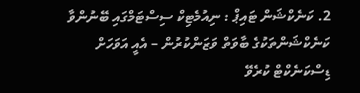2. ކަނެކްޝަން ޓައިޕް : ނިއުމެޓިކް ސިސްޓަމްގައި ބޭނުންވާ ކަނެކްޝަންތަކުގެ ބާވަތް ވަޒަންކުރުން – އެއީ އަވަހަށް ޑިސްކަނެކްޓް ކުރެވޭ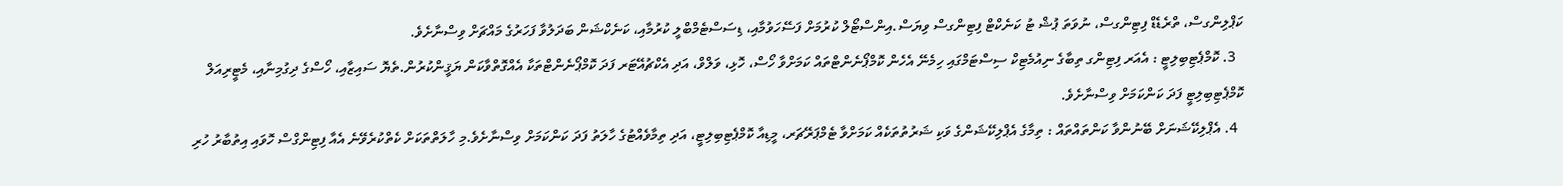ކަޕްލިންގސް، ތްރެޑެޑް ފިޓިންގސް، ނުވަތަ ޕުޝް ޓު ކަނެކްޓް ފިޓިންގސް ވިޔަސް.އިންސްޓޯލް ކުރުމަށް ފަސޭހަވުމާއި، ޑިސަސްޓެމްބްލީ ކުރުމާއި، ކަނެކްޝަން ބަދަލުވާ ފަހަރުގެ މައްޗަށް ވިސްނާށެވެ.
  3. ކޮމްޕެޓިބިލިޓީ : އެއަރ ފިޓިންގ ތިބާގެ ނިއުމެޓިކް ސިސްޓަމްގައި ހިމެނޭ އެހެން ކޮމްޕޯނެންޓްތައް ކަމަށްވާ ހޯސް، ހޮޅި، ވަލްވް، އަދި އެކްޗުއޭޓަރ ފަދަ ކޮމްޕޯނެންޓްތަކާ އެއްގޮތްވާކަން ޔަޤީންކުރުން.ތެޔޮ ސައިޒާއި، ހޯސްގެ ދިގުމިނާއި، މެޓީރިއަލް ކޮމްޕެޓިބިލިޓީ ފަދަ ކަންކަމަށް ވިސްނާށެވެ.
  4. އެޕްލިކޭޝަނަށް ބޭނުންވާ ކަންތައްތައް : ތިމާގެ އެޕްލިކޭޝަންގެ ވަކި ޝަރުތުތަކެއް ކަމަށްވާ ޓެމްޕަރޭޗަރ، މީޑިއާ ކޮމްޕެޓިބިލިޓީ، އަދި ތިމާވެއްޓުގެ ހާލަތު ފަދަ ކަންކަމަށް ވިސްނާށެވެ.މި ހާލަތްތަކަށް ކެތްކުރެވޭނެ އެއާ ފިޓިންގްސް ހޮވައި އިތުބާރު ހުރި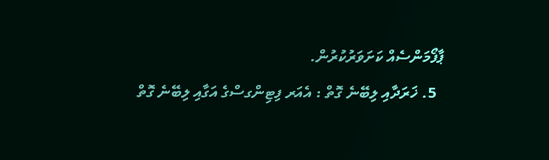ޕާފޯމަންސެއް ކަށަވަރުކުރުން.
  5. ޚަރަދާއި ލިބޭނެ ގޮތް : އެއަރ ފިޓިންގސްގެ އަގާއި ލިބޭނެ ގޮތް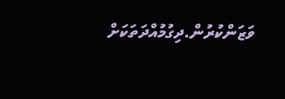ވަޒަންކުރުން.ދިގުމުއްދަތަކަށް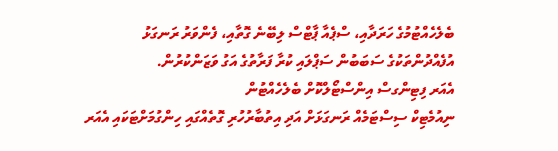ބެލެހެއްޓުމުގެ ހަރަދާއި، ސްޕެއާ ޕާޓްސް ލިބޭނެ ގޮތާއި، ފެންވަރު ރަނގަޅު އުފެއްދުންތަކުގެ ސަބަބުން ސަޕްލައި ކުރާ ފަރާތުގެ އަގު ވަޒަންކުރުން.
އެއަރ ފިޓިންގސް އިންސްޓޯލްކޮށް ބެލެހެއްޓުން
ނިއުމެޓިކް ސިސްޓަމެއް ރަނގަޅަށް އަދި އިތުބާރުހުރި ގޮތެއްގައި ހިންގުމަށްޓަކައި އެއަރ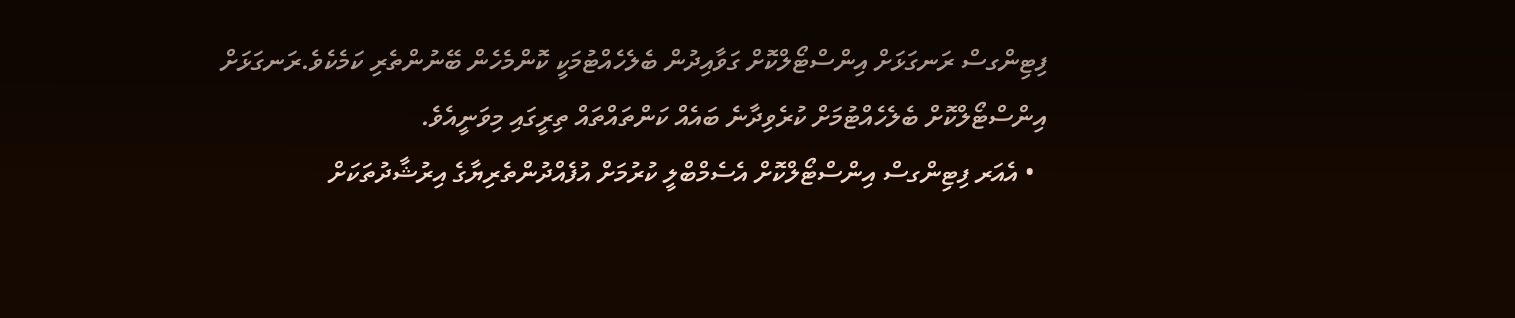ފިޓިންގސް ރަނގަޅަށް އިންސްޓޯލްކޮށް ގަވާއިދުން ބެލެހެއްޓުމަކީ ކޮންމެހެން ބޭނުންތެރި ކަމެކެވެ.ރަނގަޅަށް އިންސްޓޯލްކޮށް ބެލެހެއްޓުމަށް ކުރެވިދާނެ ބައެއް ކަންތައްތައް ތިރީގައި މިވަނީއެވެ.
  • އެއަރ ފިޓިންގސް އިންސްޓޯލްކޮށް އެސެމްބްލީ ކުރުމަށް އުފެއްދުންތެރިޔާގެ އިރުޝާދުތަކަށް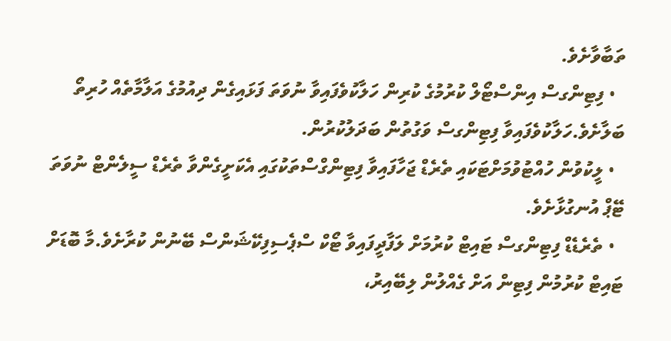ތަބާވާށެވެ.
  • ފިޓިންގސް އިންސްޓޯލް ކުރުމުގެ ކުރިން ހަލާކުވެފައިވާ ނުވަތަ ފަޅައިގެން ދިއުމުގެ އަލާމާތެއް ހުރިތޯ ބަލާށެވެ.ހަލާކުވެފައިވާ ފިޓިންގސް ވަގުތުން ބަދަލުކުރުން.
  • ލީކުވުން ހުއްޓުވުމަށްޓަކައި ތެރެޑް ޖަހާފައިވާ ފިޓިންގްސްތަކުގައި އެކަށީގެންވާ ތެރެޑް ސީލެންޓް ނުވަތަ ޓޭޕް އުނގުޅާށެވެ.
  • ތެރެޑެޑް ފިޓިންގސް ޓައިޓް ކުރުމަށް ލަފާދީފައިވާ ޓޯކް ސްޕެސިފިކޭޝަންސް ބޭނުން ކުރާށެވެ.މާ ބޮޑަށް ޓައިޓް ކުރުމުން ފިޓިން އަށް ގެއްލުން ލިބޭއިރު،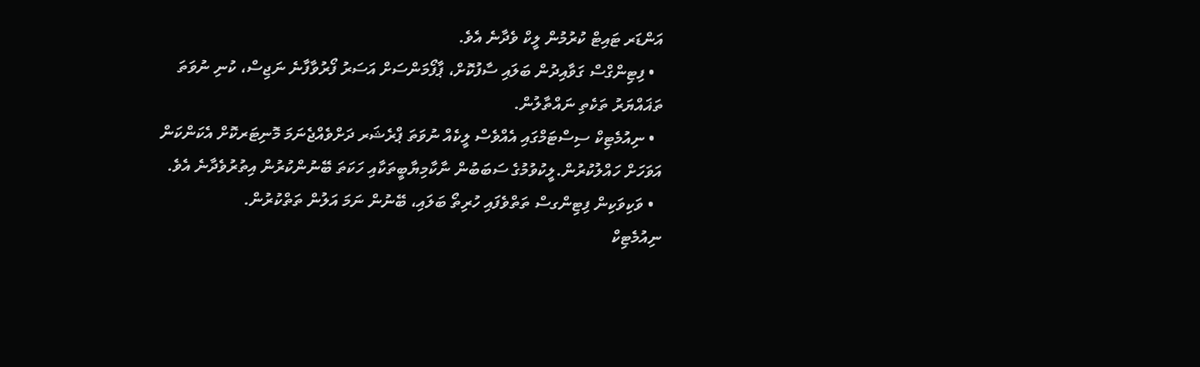އަންޑަރ ޓައިޓް ކުރުމުން ލީކް ވެދާނެ އެވެ.
  • ފިޓިންގްސް ގަވާއިދުން ބަލައި ސާފުކޮށް، ޕާފޯމަންސަށް އަސަރު ފޯރުވާފާނެ ނަޖިސް، ކުނި ނުވަތަ ތަޣައްޔަރު ތަކެތި ނައްތާލުން.
  • ނިއުމެޓިކް ސިސްޓަމްގައި އެއްވެސް ލީކެއް ނުވަތަ ޕްރެޝަރ ދަށްވެއްޖެނަމަ މޮނިޓަރކޮށް އެކަންކަން އަވަހަށް ހައްލުކުރުން.ލީކުވުމުގެ ސަބަބުން ނާކާމިޔާބީތަކާއި ހަކަތަ ބޭނުންކުރުން އިތުރުވެދާނެ އެވެ.
  • ވަކިވަކިން ފިޓިންގސް ތަތްވެފައި ހުރިތޯ ބަލައި، ބޭނުން ނަމަ އަލުން ތަތްކުރުން.
ނިއުމެޓިކް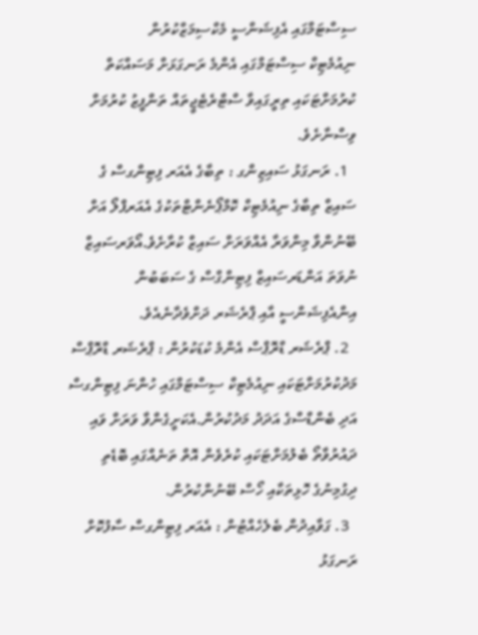ސިސްޓަމްގައި އެފިޝަންސީ މެކްސިމަޒްކުރުން
ނިއުމެޓިކް ސިސްޓަމްގައި އެންމެ ރަނގަޅަށް މަސައްކަތް ކުރުމަށްޓަކައި ތިރީގައިވާ ސްޓްރެޓެޖީތައް ތަންފީޒު ކުރުމަށް ވިސްނާށެވެ.
  1. ރަނގަޅު ސައިޒިންގ : ތިބާގެ އެއަރ ފިޓިންގސް ގެ ސައިޒް ތިބާގެ ނިއުމެޓިކް ކޮމްޕޯނެންޓްތަކުގެ އެއަރފްލޯ އަށް ބޭނުންވާ މިންވަރާ އެއްވަރަށް ސައިޒް ކުރާށެވެ.އޯވަރސައިޒް ނުވަތަ އަންޑަރސައިޒް ފިޓިންގްސް ގެ ސަބަބުން އިންއެފިޝަންސީ އާއި ޕްރެޝަރ ދަށްވެދާނެއެވެ.
  2. ޕްރެޝަރ ޑްރޮޕްސް އެންމެ ކުޑަކުރުން : ޕްރެޝަރ ޑްރޮޕްސް މަދުކުރުމަށްޓަކައި ނިއުމެޓިކް ސިސްޓަމްގައި ހުންނަ ފިޓިންގސް އަދި ބެންޑްސްގެ އަދަދު މަދުކުރުން.އެކަށީގެންވާ ވަރަށް ވައި ދައުރުވާތޯ ބެލުމަށްޓަކައި ކުރެވެން އޮތް ތަނެއްގައި ބޮޑެތި ދިގުމިނުގެ ހޮޅިތަކާއި ހޯސް ބޭނުންކުރުން.
  3. ގަވާއިދުން ބެލެހެއްޓުން : އެއަރ ފިޓިންގސް ސާފުކޮށް ރަނގަޅު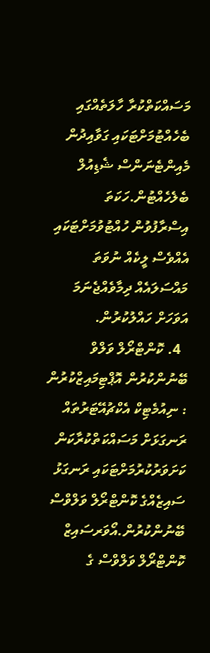މަސައްކަތްކުރާ ހާލަތެއްގައި ބެހެއްޓުމަށްޓަކައި ގަވާއިދުން މެއިންޓެނަންސް ޝެޑިއުލް ބެލެހެއްޓުން.ހަކަތަ އިސްރާފުވުން ހުއްޓުވުމަށްޓަކައި އެއްވެސް ލީކެއް ނުވަތަ މައްސަލައެއް ދިމާވެއްޖެނަމަ އަވަހަށް ހައްލުކުރުން.
  4. ކޮންޓްރޯލް ވަލްވް ބޭނުންކުރުން އޮޕްޓިމައިޒްކުރުން : ނިއުމެޓިކް އެކްޗުއޭޓަރުތައް ރަނގަޅަށް މަސައްކަތްކުރާކަން ކަށަވަރުކުރުމަށްޓަކައި ރަނގަޅު ސައިޒެއްގެ ކޮންޓްރޯލް ވަލްވްސް ބޭނުންކުރުން.އޯވަރސައިޒް ކޮންޓްރޯލް ވަލްވްސް ގެ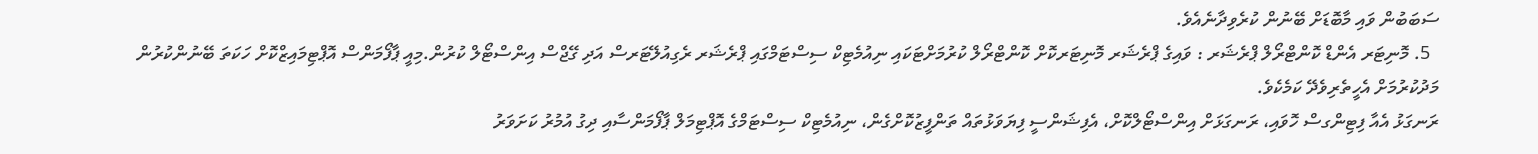ސަބަބުން ވައި މާބޮޑަށް ބޭނުން ކުރެވިދާނެއެވެ.
  5. މޮނިޓަރ އެންޑް ކޮންޓްރޯލް ޕްރެޝަރ : ވައިގެ ޕްރެޝަރ މޮނިޓަރކޮށް ކޮންޓްރޯލް ކުރުމަށްޓަކައި ނިއުމެޓިކް ސިސްޓަމްގައި ޕްރެޝަރ ރެގިއުލޭޓަރސް އަދި ގޭޖްސް އިންސްޓޯލް ކުރުން.މިއީ ޕާފޯމަންސް އޮޕްޓިމައިޒްކޮށް ހަކަތަ ބޭނުންކުރުން މަދުކުރުމަށް އެހީތެރިވެދޭ ކަމެކެވެ.
ރަނގަޅު އެއާ ފިޓިންގސް ހޮވައި، ރަނގަޅަށް އިންސްޓޯލްކޮށް، އެފިޝަންސީ ފިޔަވަޅުތައް ތަންފީޒުކޮށްގެން، ނިއުމެޓިކް ސިސްޓަމްގެ އޮޕްޓިމަލް ޕާފޯމަންސާއި ދިގު އުމުރު ކަށަވަރު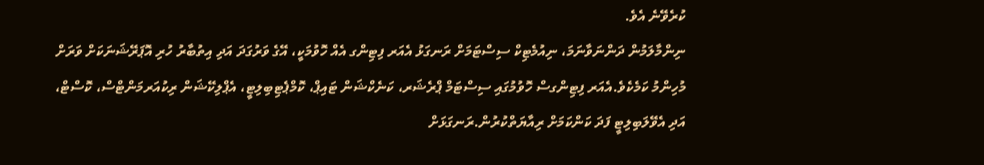ކުރެވޭނެ އެވެ.
ނިންމާލަމުން ދަންނަވާނަމަ، ނިއުމެޓިކް ސިސްޓަމަށް ރަނގަޅު އެއަރ ފިޓިންގ އެއް ހޮވުމަކީ، އޭގެ ވަރުގަދަ އަދި އިތުބާރު ހުރި އޮޕަރޭޝަނަކަށް ވަރަށް މުހިންމު ކަމެކެވެ.އެއަރ ފިޓިންގސް ހޮވުމުގައި ސިސްޓަމް ޕްރެޝަރ، ކަނެކްޝަން ޓައިޕް، ކޮމްޕެޓިބިލިޓީ، އެޕްލިކޭޝަން ރިކުއަރމަންޓްސް، ކޮސްޓް، އަދި އެވޭލަބިލިޓީ ފަދަ ކަންކަމަށް ރިއާޔަތްކުރުން.ރަނގަޅަށް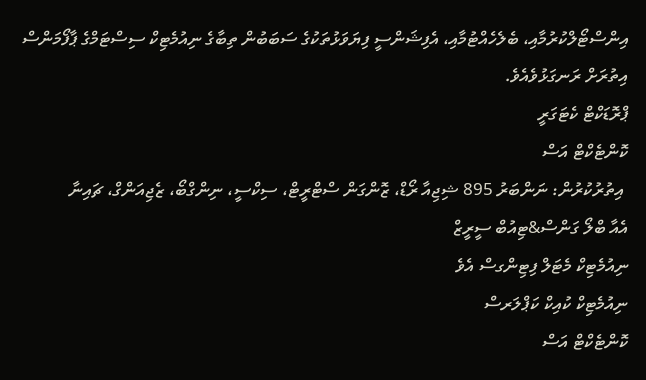އިންސްޓޯލްކުރުމާއި، ބެލެހެއްޓުމާއި، އެފިޝަންސީ ފިޔަވަޅުތަކުގެ ސަބަބުން ތިބާގެ ނިއުމެޓިކް ސިސްޓަމްގެ ޕާފޯމަންސް އިތުރަށް ރަނގަޅުވެއެވެ.
ޕްރޮޑަކްޓް ކެޓަގަރީ
ކޮންޓެކްޓް އަސް
 އިތުރުކުރުން: ނަންބަރު 895 ޝިޖިއާ ރޯޑް، ޒޮންގަން ސްޓްރީޓް، ސިކްސީ، ނިންގްބޯ، ޒެޖިއަންގް، ޗައިނާ
އެއާ ބްލޯ ގަންސް&ޓިއުބް ސީރީޒް
ނިއުމެޓިކް މެޓަލް ފިޓިންގސް އެވެ
ނިއުމެޓިކް ކުއިކް ކަޕްލަރސް
ކޮންޓެކްޓް އަސް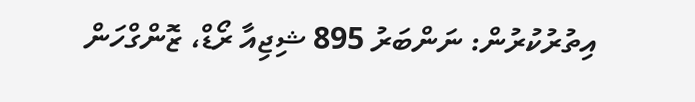އިތުރުކުރުން: ނަންބަރު 895 ޝިޖިއާ ރޯޑް، ޒޮންގްހަން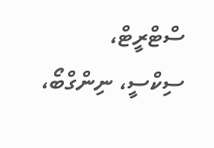ސްޓްރީޓް، ސިކްސީ، ނިންގްބޯ،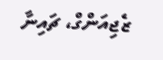ޒެޖިއަންގް، ޗައިނާ